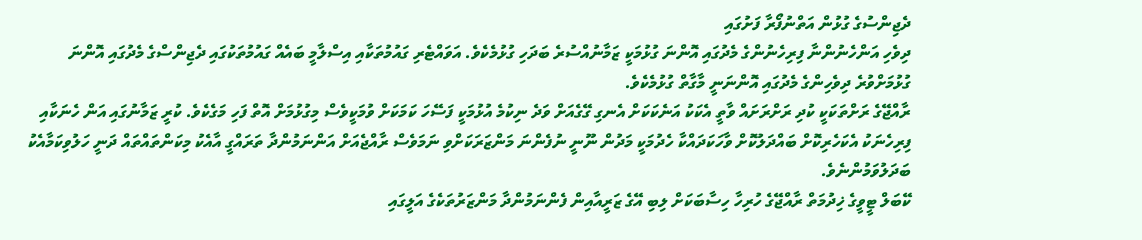ދެޖިންސުގެ ގުޅުން އަތްނުފޯރާ ފަށުގައި
ދިވެހި އަންހެނުންނާ ފިރިހެނުންގެ މެދުގައި އޮންނަ ގުޅުމަކީ ޒަމާނުއްސުރެ ބަދަހި ގުޅުމެކެވެ. އަވައްޓެރި ގައުމުތަކާއި އިސްލާމީ ބައެއް ގައުމުތަކުގައި ދެޖިންސްގެ މެދުގައި އޮންނަ ގުޅުމަށްވުރެ ދިވެހިންގެ މެދުގައި އޮންނަނީ މާގާތް ގުޅުމެކެވެ.
ރާއްޖޭގެ ރަށްތަކަކީ ކުދި ރަށްރަށައް ވާތީ އެކަކު އަނެކަކަށް އެނގި ގޭގެއަށް ވަދެ ނިކުމެ އުޅުމަކީ ފަސޭހަ ކަމަކަށް ވުމަކީވެސް މިގުޅުމަށް އޮތް ފަހި މަގެކެވެ. ކުރީ ޒަމާނުގައި އަން ހެނަކާއި ފިރިހެނަކު އެކަހެރިކޮށް ބައްދަލުކޮށް ވާހަކަދައްކާ ހެދުމަކީ މަދުން ނޫނީ ނުފެންނަ މަންޒަރަކަށްވި ނަމަވެސް ރާއްޖެއަށް އަންނަމުންދާ ތަރައްގީ އާއެކު މިކަންތައްތައް ދަނީ ހަލުވިކަމާއެކު ބަދަލުވަމުންނެވެ.
ކޭބަލް ޓީވީގެ ޚިދުމަތް ރާއްޖޭގެ ހުރިހާ ހިސާބަކަށް ލިބި އޭގެ ޒަރީއާއިން ފެންނަމުންދާ މަންޒަރުތަކެގެ އަލީގައި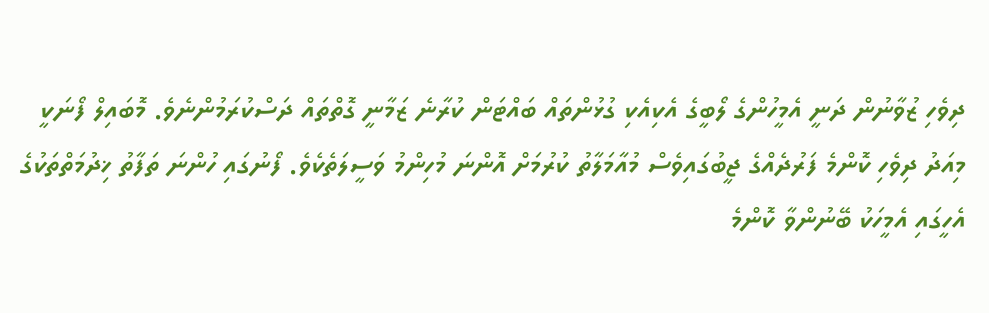ދިވެހި ޒުވާނުން ދަނީ އެމީހުންގެ ލޯބީގެ އެކިއެކި ގުޅުންތައް ބައްޓަން ކުރާނެ ޒަމާނީ ގޮތްތައް ދަސްކުރަމުންނެވެ. މޮބައިލް ފޯނަކީ މިއަދު ދިވެހި ކޮންމެ ފަރުދެއްގެ ޖީބުގައިވެސް މުއާމަލާތު ކުރުމަށް އޮންނަ މުހިންމު ވަސީލަތެކެވެ. ފޯނުގައި ހުންނަ ތަފާތު ޚިދުމަތްތަކުގެ އެހީގައި އެމީހަކު ބޭނުންވާ ކޮންމެ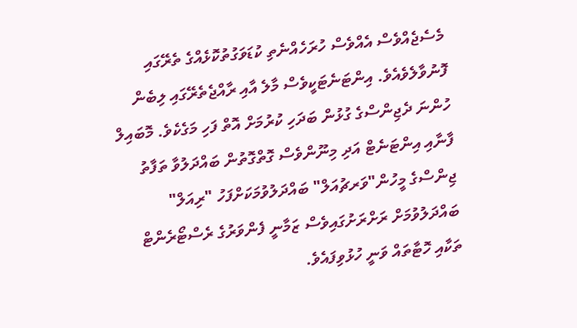މެސެޖެއްވެސް އެއްވެސް ހުރަހެއްނެތި ކުޑަވަގުތުކޮޅެއްގެ ތެރޭގައި ފޮނުވާލެވެއެވެ. އިންޓަނެޓަކީވެސް މާލެ އާއި ރާއްޖެތެރޭގައި ލިބެން ހުންނަ ދެޖިންސްގެ ގުޅުން ބަދަހި ކުރުމަށް އޮތް ފަހި މަގެކެވެ. މޮބައިލް ފާނާއި އިންޓަނެޓް އަދި މިނޫންވެސް ގޮތްގޮތުން ބައްދަލުވާ ތަފާތު ޖިންސްގެ މީހުން"ވަރޗުއަލް" ބައްދަލުވުމަކަށްފަހު "ރިއަލް" ބައްދަލުވުމަށް ރަށްރަށުގައިވެސް ޒަމާނީ ފެންވަރުގެ ރެސްޓޯރެންޓް ތަކާއި ހޮޓާތައް ވަނީ ހުޅުވިފައެވެ.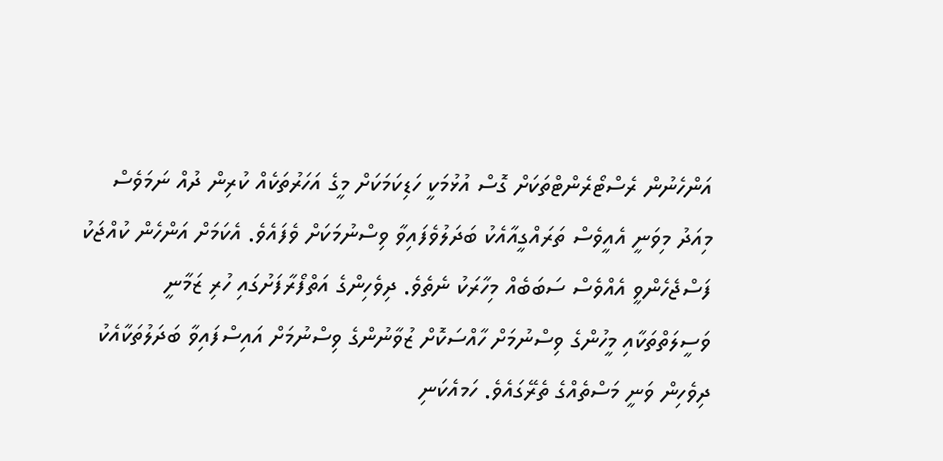އަންހެނުން ރެސްޓޯރެންޓްތަކަށް ގޮސް އުޅުމަކީ ހަޑިކަމަކަށް މީގެ އަހަރުތަކެއް ކުރިން ދުއް ނަމަވެސް މިއަދު މިވަނީ އެއީވެސް ތަރައްގީއާއެކު ބަދަލުވެފައިވާ ވިސްނުމަކަށް ވެފައެވެ. އެކަމަށް އަންހެން ކުއްޖަކު ފަސްޖެހެންވީ އެއްވެސް ސަބަބެއް މިހާރަކު ނެތެވެ. ދިވެހިންގެ އަތްފޯރާފަށުގައި ހުރި ޒަމާނީ ވަސީލަތްތަކާއި މީހުންގެ ވިސްނުމަށް ހާއްސަކޮށް ޒުވާނުންގެ ވިސްނުމަށް އައިސްފައިވާ ބަދަލުތަކާއެކު ދިވެހިން ވަނީ މަސްތެއްގެ ތެރޭގައެވެ. ހަމއެކަނި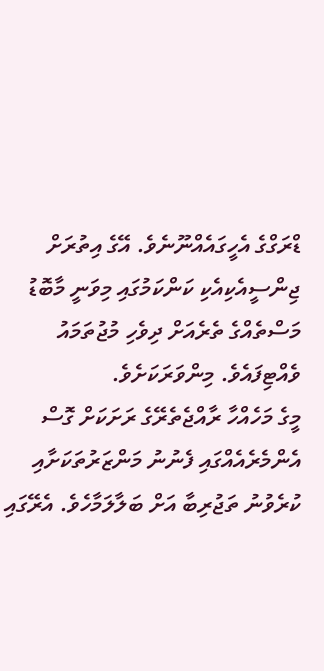ޑްރަގްގެ އެހީގައެއްނޫނެވެ. އޭގެ އިތުރަށް ޖިންސީއެކިއެކި ކަންކަމުގައި މިވަނީ މާބޮޑު މަސްތެއްގެ ތެރެއަށް ދިވެހި މުޖުތަމައު ވެއްޓިފައެވެ. މިންވަރަކަށެވެ.
މީގެ މަހެއްހާ ރާއްޖެތެރޭގެ ރަށަކަށް ގޮސް އެންމެރެއެއްގައި ފެނުނު މަންޒަރުތަކަށާއި ކުރެވުނު ތަޖުރިބާ އަށް ބަލާލަމާހެވެ. އެރޭގައި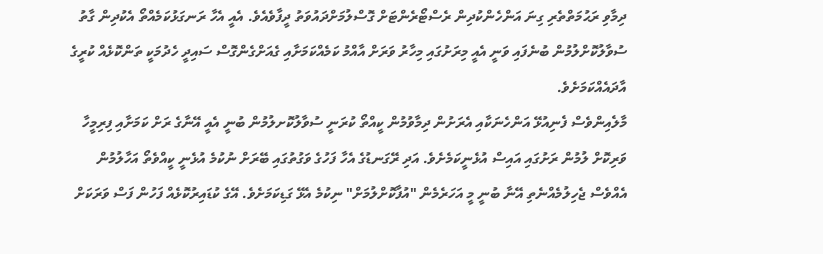ދިމާވި ރަޙުމަތްތެރި ގިނަ އަންހެންކުދިން ރެސްޓޯރެންޓަށް ގޮސްލުމަށްދައުވަތު ދީފާވެއެވެ. އެއީ އެހާ ރަނގަޅުކަމެއްތޯ އެކުދިން ގާތު ސުވާލުކޮށްލުމުން ބުނެފައި ވަނީ އެއީ މިރަށުގައި މިހާރު ވަރަށް އާއްމު ކަމެއްކަމަށާއި ގެއަށްގެންގޮސް ސައިދީ ހެދުމަކީ ތަންކޮޅެއް ކުރީގެ އާދައެއްކަމަށެވެ.
މާލެއިންވެސް ފެނިއުޅޭ އަންހެނަކާއި އެރަށުން ދިމާވުމުން ކީއްތޯ ކުރަނީ ސުވާލުކޮށލުމުން ބުނީ އެއީ އޭނާގެ ރަށް ކަމަށާއި ފިރިމީހާ ވަރިކޮށް ލުމުން ރަށުގައި އައިސް އުޅެނީކަމެށެވެ. އަދި ރޭގަނޑުގެ އެހާ ފަހުގެ ވަގުތުގައި ބޭރަށް ނުކުމެ އުޅެނީ ކީއްވެތޯ އަހާލުމުން އެއްވެސް ޖެހިލުމެއްނެތި އޭނާ ބުނީ މީ އަހަރެމެން "އުފާކޮށްލުމަށް" ނިކުމެ އެޅޭ ގަޑިކަމަށެވެ. އޭގެ ކުޑައިރުކޮޅެއް ފަހުން ފަސް ވަރަކަށް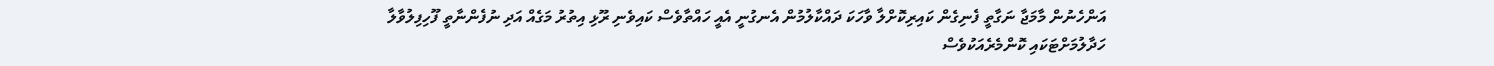އަންހެނުން މާމަޖާ ނަގާތީ ފެނިގެން ކައިރިކޮށްލާ ވާހަކަ ދައްކާލުމުން އެނގުނީ އެއީ ހައްތާވެސް ކައިވެނި ރޫޅި އިތުރު މަގެއް އަދި ނުފެންނާތީ ފޫހިފިލުވާލާ ހަދާލުމަށްޓަކައި ކޮންމެރެއަކުވެސް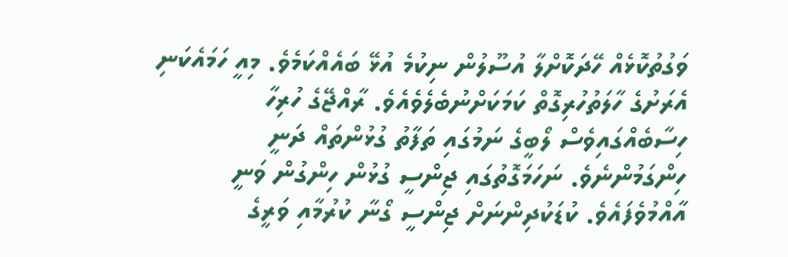ވަގުތުކޮޅެއް ހޭދަކޮށްލާ އުސޫލުން ނިކުމެ އުޅޭ ބައެއްކަމެވެ. މިއީ ހަމައެކަނި އެރަށުގެ ހާލަތުހުރިގޮތް ކަމަކަށްނުބެލެވެއެވެ. ރާއްޖޭގެ ހުރިހާ ހިސާބެއްގައިވެސް ލޯބީގެ ނަމުގައި ތަފާތު ގުޅުންތައް ދަނީ ހިންގަމުންނެވެ. ނަހަމަގޮތުގައި ޖިންސީ ގުޅުން ހިންގުން ވަނީ އާއްމުވެފައެވެ. ކުޑަކުދިންނަށް ޖިންސީ ގޯނާ ކުރުމާއި ވަރީގެ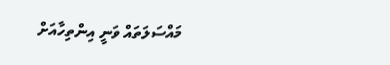މައްސަލަތައް ވަނީ އިންތިހާއަށް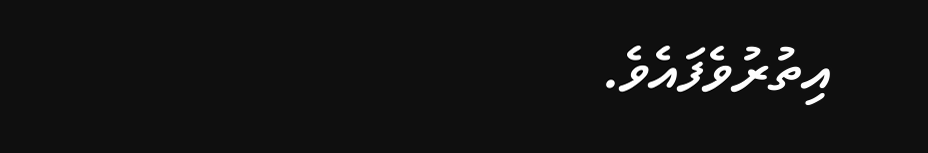އިތުރުވެފައެވެ.